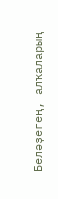Беләҙегең, алҡаларың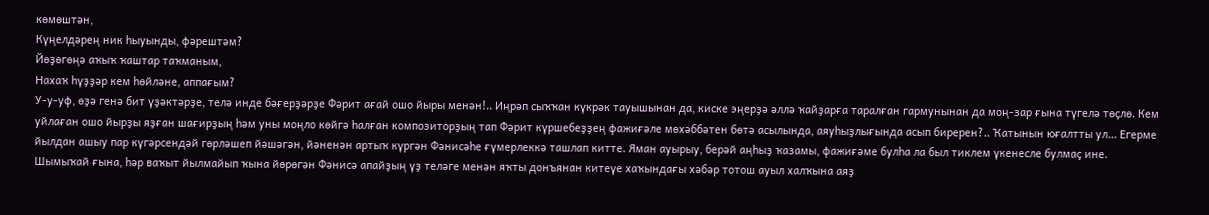көмөштән,
Күңелдәрең ник һыуынды, фәрештәм?
Йөҙөгөңә аҡыҡ ҡаштар таҡманым,
Нахаҡ һүҙҙәр кем һөйләне, аппағым?
У-у-уф, өҙә генә бит үҙәктәрҙе, телә инде бәғерҙәрҙе Фәрит ағай ошо йыры менән!.. Иңрәп сыҡҡан күкрәк тауышынан да, киске эңерҙә әллә ҡайҙарға таралған гармунынан да моң-зар ғына түгелә төҫлө. Кем уйлаған ошо йырҙы яҙған шағирҙың һәм уны моңло көйгә һалған композиторҙың тап Фәрит күршебеҙҙең фажиғәле мөхәббәтен бөтә асылында, аяуһыҙлығында асып биререн?.. Ҡатынын юғалтты ул... Егерме йылдан ашыу пар күгәрсендәй гөрләшеп йәшәгән, йәненән артыҡ күргән Фәнисәһе ғүмерлеккә ташлап китте. Яман ауырыу, берәй аңһыҙ ҡазамы, фажиғәме булһа ла был тиклем үкенесле булмаҫ ине. Шымыҡай ғына, һәр ваҡыт йылмайып ҡына йөрөгән Фәнисә апайҙың үҙ теләге менән яҡты донъянан китеүе хаҡындағы хәбәр тотош ауыл халҡына аяҙ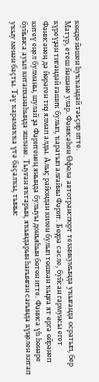көндө йәшен һуҡҡандай тәьҫир итте.
Матур, етеш йәшәне улар. Фәнисәһен Өфөлә автотранспорт техникумында уҡығанда осратып, бер күреүҙән тигәндәй ғашиҡ булып, ҡаратып алғайны Фәрит. Бөҙрә сәсле, буйсан гармунсы егет Фәнисәнең дә йөрәген тиҙ ялмап алды. Алыҫ райондан килен булып төшкән ҡыҙға ят ергә өйрәнеп китеү еңел булманы, шулай ҙа Фәритенең янында булыуы донъяһын бөтөн итте. Фәнисә үһ һөнәре буйынса ауыл китапханаһында эшләне. Тыуған яҡтарын, яҡындарын һағынған сағында күңелен китап уҡыу менән баҫты. Тәү ҡарамаҡҡа үтә баҫалҡы, тыныс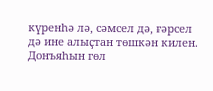күренһә лә, сәмсел дә, ғәрсел дә ине алыҫтан төшкән килен. Донъяһын гөл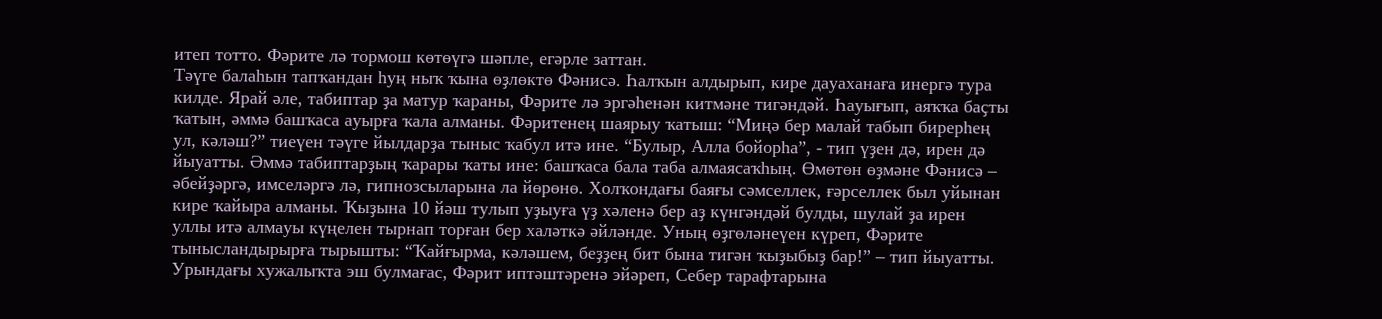итеп тотто. Фәрите лә тормош көтөүгә шәпле, егәрле заттан.
Тәүге балаһын тапҡандан һуң ныҡ ҡына өҙлөктө Фәнисә. Һалҡын алдырып, кире дауаханаға инергә тура килде. Ярай әле, табиптар ҙа матур ҡараны, Фәрите лә эргәһенән китмәне тигәндәй. Һауығып, аяҡҡа баҫты ҡатын, әммә башҡаса ауырға ҡала алманы. Фәритенең шаярыу ҡатыш: “Миңә бер малай табып бирерһең ул, кәләш?” тиеүен тәүге йылдарҙа тыныс ҡабул итә ине. “Булыр, Алла бойорһа”, - тип үҙен дә, ирен дә йыуатты. Әммә табиптарҙың ҡарары ҡаты ине: башҡаса бала таба алмаясаҡһың. Өмөтөн өҙмәне Фәнисә – әбейҙәргә, имселәргә лә, гипнозсыларына ла йөрөнө. Холҡондағы баяғы сәмселлек, ғәрселлек был уйынан кире ҡайыра алманы. Ҡыҙына 10 йәш тулып уҙыуға үҙ хәленә бер аҙ күнгәндәй булды, шулай ҙа ирен уллы итә алмауы күңелен тырнап торған бер халәткә әйләнде. Уның өҙгөләнеүен күреп, Фәрите тынысландырырға тырышты: “Ҡайғырма, кәләшем, беҙҙең бит бына тигән ҡыҙыбыҙ бар!” – тип йыуатты.
Урындағы хужалыҡта эш булмағас, Фәрит иптәштәренә эйәреп, Себер тарафтарына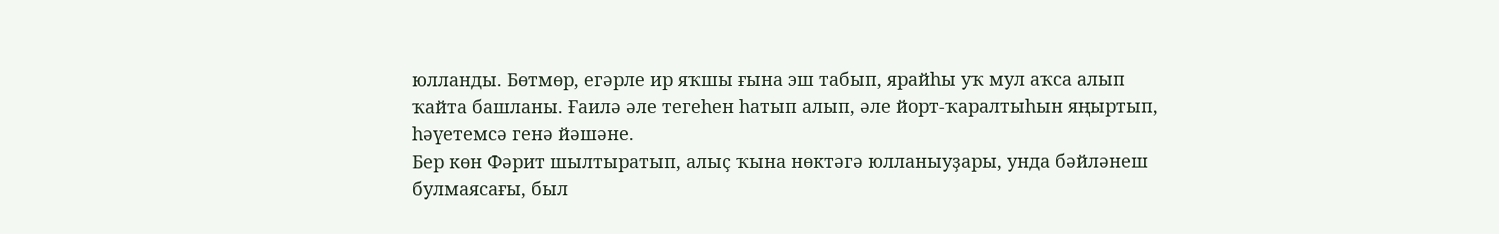юлланды. Бөтмөр, егәрле ир яҡшы ғына эш табып, ярайһы уҡ мул аҡса алып ҡайта башланы. Ғаилә әле тегеһен һатып алып, әле йорт-ҡаралтыһын яңыртып, һәүетемсә генә йәшәне.
Бер көн Фәрит шылтыратып, алыҫ ҡына нөктәгә юлланыуҙары, унда бәйләнеш булмаясағы, был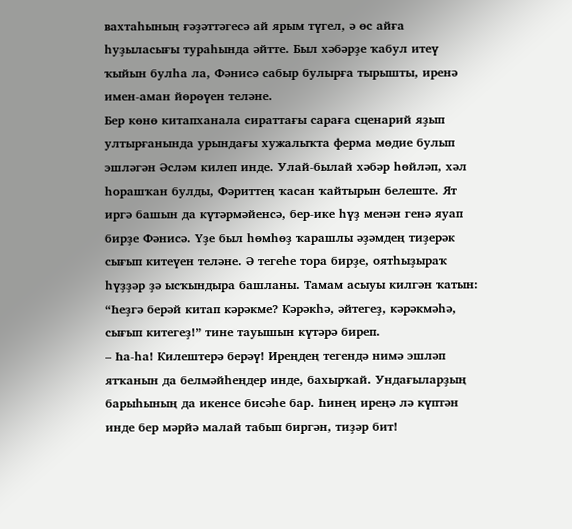вахтаһының ғәҙәттәгесә ай ярым түгел, ә өс айға һуҙыласығы тураһында әйтте. Был хәбәрҙе ҡабул итеү ҡыйын булһа ла, Фәнисә сабыр булырға тырышты, иренә имен-аман йөрөүен теләне.
Бер көнө китапханала сираттағы сараға сценарий яҙып ултырғанында урындағы хужалыҡта ферма мөдие булып эшләгән Әсләм килеп инде. Улай-былай хәбәр һөйләп, хәл һорашҡан булды, Фәриттең ҡасан ҡайтырын белеште. Ят иргә башын да күтәрмәйенсә, бер-ике һүҙ менән генә яуап бирҙе Фәнисә. Үҙе был һөмһөҙ ҡарашлы әҙәмдең тиҙерәк сығып китеүен теләне. Ә тегеһе тора бирҙе, оятһыҙыраҡ һүҙҙәр ҙә ысҡындыра башланы. Тамам асыуы килгән ҡатын: “Һеҙгә берәй китап кәрәкме? Кәрәкһә, әйтегеҙ, кәрәкмәһә, сығып китегеҙ!” тине тауышын күтәрә биреп.
– Һа-һа! Килештерә берәү! Иреңдең тегендә нимә эшләп ятҡанын да белмәйһеңдер инде, бахырҡай. Ундағыларҙың барыһының да икенсе бисәһе бар. Һинең иреңә лә күптән инде бер мәрйә малай табып биргән, тиҙәр бит!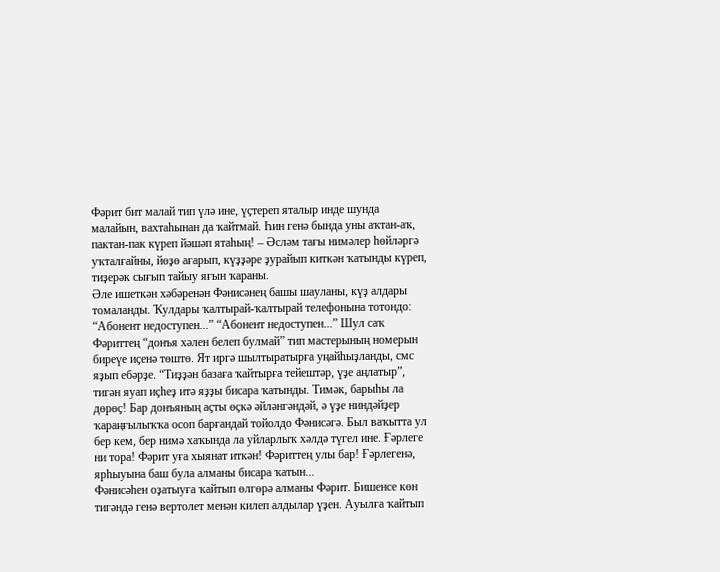Фәрит бит малай тип үлә ине, үҫтереп яталыр инде шунда малайын, вахтаһынан да ҡайтмай. Һин генә бында уны аҡтан-аҡ, пактан-пак күреп йәшәп ятаһың! – Әсләм тағы нимәлер һөйләргә уҡталғайны, йөҙө ағарып, күҙҙәре ҙурайып киткән ҡатынды күреп, тиҙерәк сығып тайыу яғын ҡараны.
Әле ишеткән хәбәренән Фәнисәнең башы шауланы, күҙ алдары томаланды. Ҡулдары ҡалтырай-ҡалтырай телефонына тотондо: “Абонент недоступен...” “Абонент недоступен...” Шул саҡ Фәриттең “донъя хәлен белеп булмай” тип мастерының номерын биреүе иҫенә төштө. Ят иргә шылтыратырға уңайһыҙланды, смс яҙып ебәрҙе. “Тиҙҙән базаға ҡайтырға тейештәр, үҙе аңлатыр”, тигән яуап иҫһеҙ итә яҙҙы бисара ҡатынды. Тимәк, барыһы ла дөрөҫ! Бар донъяның аҫты өҫкә әйләнгәндәй, ә үҙе ниндәйҙер ҡараңғылыҡҡа осоп барғандай тойолдо Фәнисәгә. Был ваҡытта ул бер кем, бер нимә хаҡында ла уйларлыҡ хәлдә түгел ине. Ғәрлеге ни тора! Фәрит уға хыянат иткән! Фәриттең улы бар! Ғәрлегенә, ярһыуына баш була алманы бисара ҡатын...
Фәнисәһен оҙатыуға ҡайтып өлгөрә алманы Фәрит. Бишенсе көн тигәндә генә вертолет менән килеп алдылар үҙен. Ауылға ҡайтып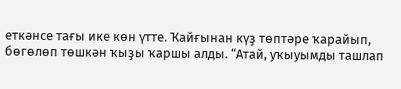еткәнсе тағы ике көн үтте. Ҡайғынан күҙ төптәре ҡарайып, бөгөлөп төшкән ҡыҙы ҡаршы алды. “Атай, уҡыуымды ташлап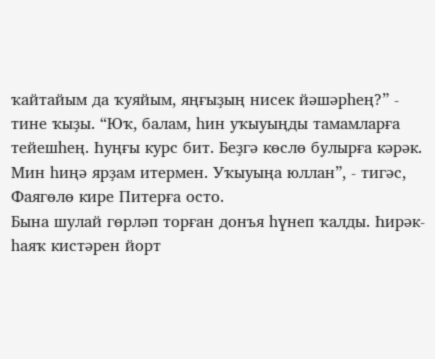ҡайтайым да ҡуяйым, яңғыҙың нисек йәшәрһең?” - тине ҡыҙы. “Юҡ, балам, һин уҡыуыңды тамамларға тейешһең. Һуңғы курс бит. Беҙгә көслө булырға кәрәк. Мин һиңә ярҙам итермен. Уҡыуыңа юллан”, - тигәс, Фаягөлө кире Питерға осто.
Бына шулай гөрләп торған донъя һүнеп ҡалды. Һирәк-һаяҡ кистәрен йорт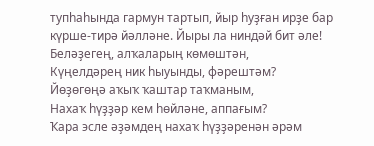тупһаһында гармун тартып, йыр һуҙған ирҙе бар күрше-тирә йәлләне. Йыры ла ниндәй бит әле!
Беләҙегең, алҡаларың көмөштән,
Күңелдәрең ник һыуынды, фәрештәм?
Йөҙөгөңә аҡыҡ ҡаштар таҡманым,
Нахаҡ һүҙҙәр кем һөйләне, аппағым?
Ҡара эсле әҙәмдең нахаҡ һүҙҙәренән әрәм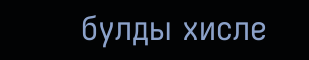булды хисле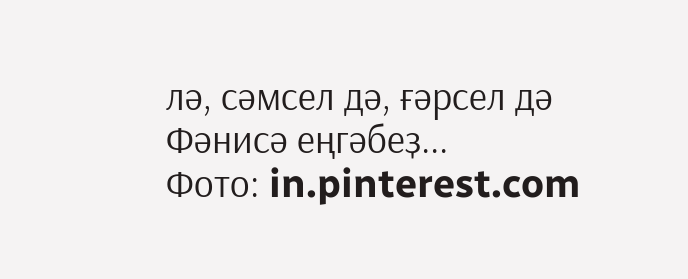лә, сәмсел дә, ғәрсел дә Фәнисә еңгәбеҙ...
Фото: in.pinterest.com